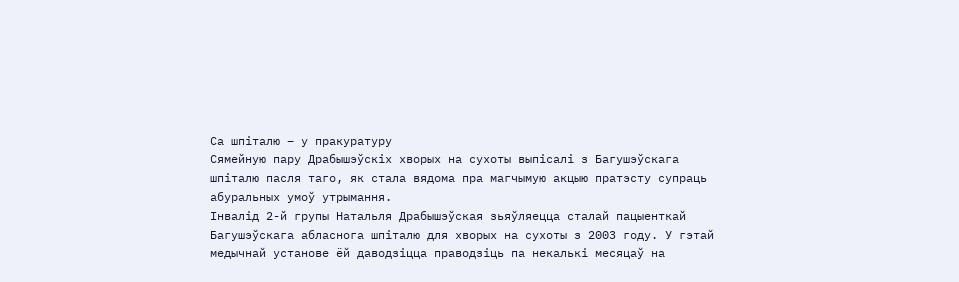Са шпіталю – у пракуратуру
Сямейную пару Драбышэўскіх хворых на сухоты выпісалі з Багушэўскага шпіталю пасля таго, як стала вядома пра магчымую акцыю пратэсту супраць абуральных умоў утрымання.
Інвалід 2-й групы Натальля Драбышэўская зьяўляецца сталай пацыенткай Багушэўскага абласнога шпіталю для хворых на сухоты з 2003 году. У гэтай медычнай установе ёй даводзіцца праводзіць па некалькі месяцаў на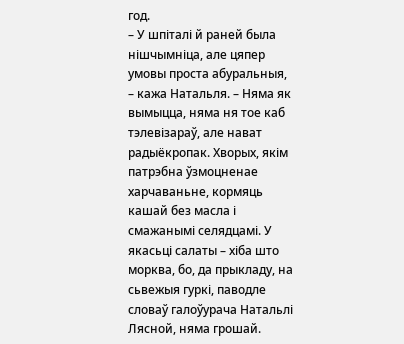год.
– У шпіталі й раней была нішчымніца, але цяпер умовы проста абуральныя, – кажа Натальля. – Няма як вымыцца, няма ня тое каб тэлевізараў, але нават радыёкропак. Хворых, якім патрэбна ўзмоцненае харчаваньне, кормяць кашай без масла і смажанымі селядцамі. У якасьці салаты – хіба што морква, бо, да прыкладу, на сьвежыя гуркі, паводле словаў галоўурача Натальлі Лясной, няма грошай.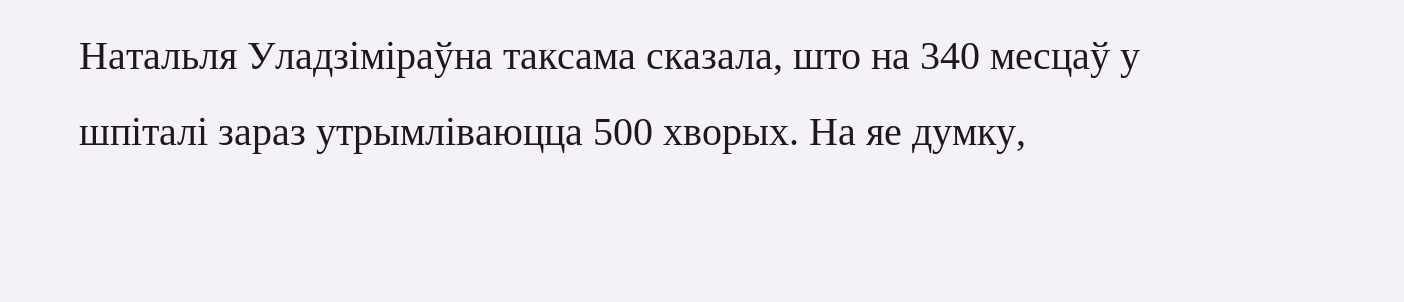Натальля Уладзіміраўна таксама сказала, што на 340 месцаў у шпіталі зараз утрымліваюцца 500 хворых. На яе думку,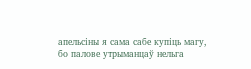апельсіны я сама сабе купіць магу, бо палове утрыманцаў нельга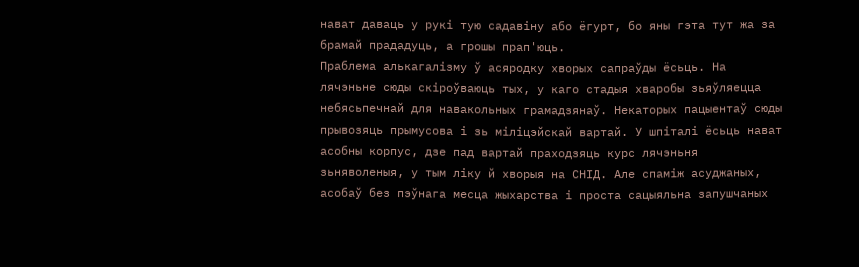нават даваць у рукі тую садавіну або ёгурт, бо яны гэта тут жа за брамай прададуць, а грошы прап'юць.
Праблема алькагалізму ў асяродку хворых сапраўды ёсьць. На лячэньне сюды скіроўваюць тых, у каго стадыя хваробы зьяўляецца небясьпечнай для навакольных грамадзянаў. Некаторых пацыентаў сюды прывозяць прымусова і зь міліцэйскай вартай. У шпіталі ёсьць нават асобны корпус, дзе пад вартай праходзяць курс лячэньня зьняволеныя, у тым ліку й хворыя на СНІД. Але спаміж асуджаных, асобаў без пэўнага месца жыхарства і проста сацыяльна запушчаных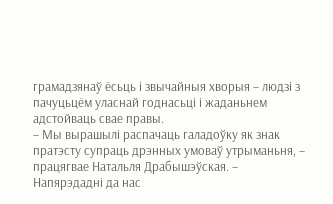грамадзянаў ёсьць і звычайныя хворыя – людзі з пачуцьцём уласнай годнасьці і жаданьнем адстойваць свае правы.
– Мы вырашылі распачаць галадоўку як знак пратэсту супраць дрэнных умоваў утрыманьня, – працягвае Натальля Драбышэўская. – Напярэдадні да нас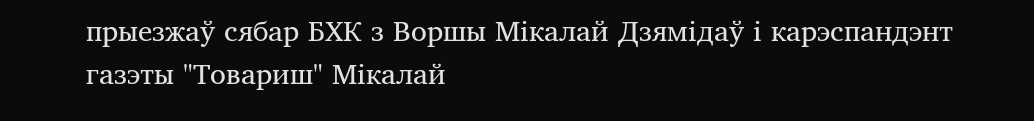прыезжаў сябар БХК з Воршы Мікалай Дзямідаў і карэспандэнт газэты "Товариш" Мікалай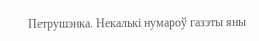Петрушэнка. Некалькі нумароў газэты яны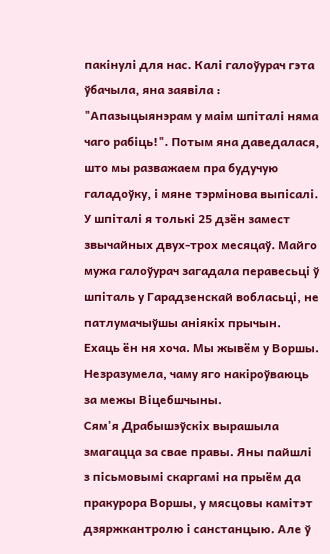пакінулі для нас. Калі галоўурач гэта ўбачыла, яна заявіла : "Апазыцыянэрам у маім шпіталі няма чаго рабіць!". Потым яна даведалася, што мы разважаем пра будучую галадоўку, і мяне тэрмінова выпісалі. У шпіталі я толькі 25 дзён замест звычайных двух-трох месяцаў. Майго мужа галоўурач загадала перавесьці ў шпіталь у Гарадзенскай вобласьці, не патлумачыўшы аніякіх прычын. Ехаць ён ня хоча. Мы жывём у Воршы. Незразумела, чаму яго накіроўваюць за межы Віцебшчыны.
Сям'я Драбышэўскіх вырашыла змагацца за свае правы. Яны пайшлі з пісьмовымі скаргамі на прыём да пракурора Воршы, у мясцовы камітэт дзяржкантролю і санстанцыю. Але ў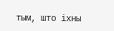тым, што іхны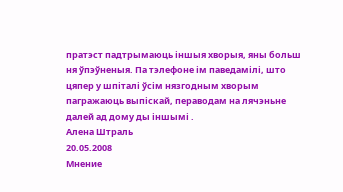пратэст падтрымаюць іншыя хворыя, яны больш ня ўпэўненыя. Па тэлефоне ім паведамілі, што цяпер у шпіталі ўсім нязгодным хворым пагражаюць выпіскай, пераводам на лячэньне далей ад дому ды іншымі .
Алена Штраль
20.05.2008
Мнение